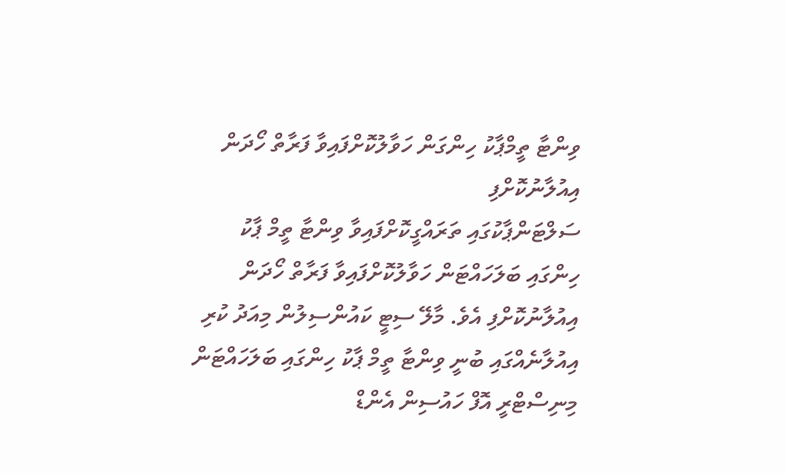ވިންޓާ ތީމްޕާކު ހިންގަން ހަވާލުކޮށްފައިވާ ފަރާތް ހޯދަން އިއުލާނުކޮށްފި
ސަލްޓަންޕާކުގައި ތަރައްގީކޮށްފައިވާ ވިންޓާ ތީމް ޕާކު ހިންގައި ބަލަހައްޓަން ހަވާލުކޮށްފައިވާ ފަރާތް ހޯދަން އިއުލާނުކޮށްފި އެވެ. މާލޭ ސިޓީ ކައުންސިލުން މިއަދު ކުރި އިއުލާނެއްގައި ބުނީ ވިންޓާ ތީމް ޕާކު ހިންގައި ބަލަހައްޓަން މިނިސްޓްރީ އޮފް ހައުސިން އެންޑް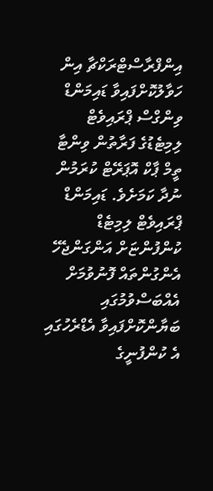އިންފްރާސްޓްރަކްޗާ އިން ހަވާލުކޮށްފައިވާ ޑައިމަންޑް ވިންގްސް ޕްރައިވެޓް ލިމިޓެޑުގެ ފަރާތުން ވިންޓާ ތީމް ޕާކް އޮޕަރޭޓް ކުރަމުން ނުދާ ކަމަށެވެ. ޑައިމަންޑް ޕްރައިވެޓް ލިމިޓެޑް ކުންފުންޏަށް އަންގަންޖެހޭ އެންގުންތައް ފޮނުވުމަށް އެއްބަސްވުމުގައި ބަޔާންކޮށްފައިވާ އެޑްރެހުގައި އެ ކުންފުނީގެ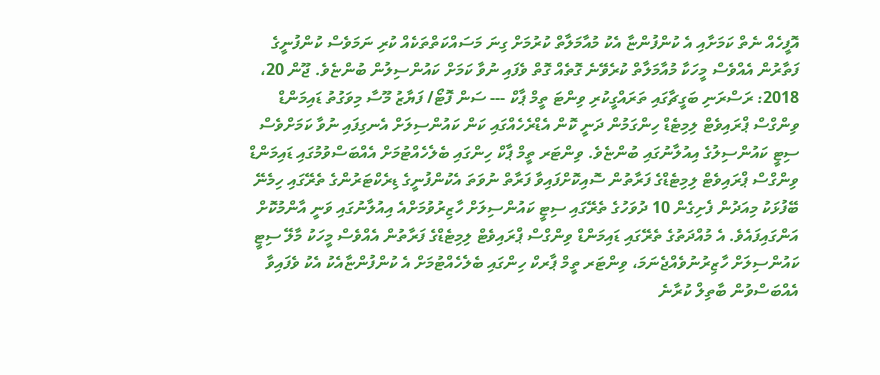އޮފީހެއް ނެތް ކަމަށާއި އެ ކުންފުންޏާ އެކު މުއާމަލާތް ކުރުމަށް ގިނަ މަސައްކަތްތަކެއް ކުރި ނަމަވެސް ކުންފުނީގެ ފަތާރުން އެއްވެސް މީހަކާ މުއާމަލާތް ކުރެވޭނެ ގޮތެއް ގޮތް ވެފައި ނުވާ ކަމަށް ކައުންސިލުން ބުންޏެވެ. ޖޫން 20، 2018: ރަސްރަނި ބަގީޗާގައި ތަރައްގީކުރި ވިންޓަ ތީމް ޕާކް --- ސަން ފޮޓޯ/ ފަޔާޒު މޫސާ މިވަގުތު ޑައިމަންޑް ވިންގްސް ޕްރައިވެޓް ލިމިޓެޑް ހިންގަމުން ދަނީ ކޮން އެޑްރެހެއްގައި ކަން ކައުންސިލަށް އެނގިފައި ނުވާ ކަމަށްވެސް ސިޓީ ކައުންސިލުގެ އިއުލާނުގައި ބުންޏެވެ. ވިންޓަރ ތީމް ޕާކް ހިންގައި ބެލެހެއްޓުމަށް އެއްބަސްވުމުގައި ޑައިމަންޑް ވިންގްސް ޕްރައިވެޓް ލިމިޓެޑްގެ ފަރާތުން ސޮއިކޮށްފައިވާ ފަރާތް ނުވަތަ އެކުންފުނީގެ ޑިރެކްޓަރުންގެ ތެރޭގައި ހިމެނޭ ބޭފުޅަކު މިއަދުން ފެށިގެން 10 ދުވަހުގެ ތެރޭގައި ސިޓީ ކައުންސިލަށް ހާޒިރުވުމަށްއެ އިއުލާނުގައި ވަނީ އާންމުކޮށް އަންގައިފައެވެ. އެ މުއްދަތުގެ ތެރޭގައި ޑައިމަންޑް ވިންގްސް ޕްރައިވެޓް ލިމިޓެޑްގެ ފަރާތުން އެއްވެސް މީހަކު މާލޭ ސިޓީ ކައުންސިލަށް ހާޒިރުނުވެއްޖެނަމަ، ވިންޓަރ ތީމް ޕާރކް ހިންގައި ބެލެހެއްޓުމަށް އެ ކުންފުންޏާއެކު އެކު ވެފައިވާ އެއްބަސްވުން ބާތިލް ކުރާނެ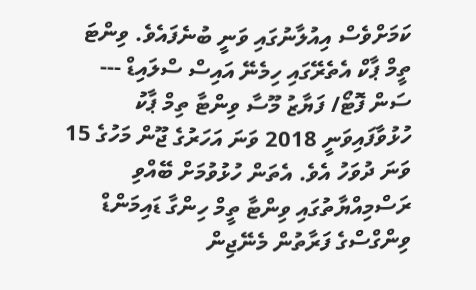ކަމަށްވެސް އިއުލާނުގައި ވަނީ ބުނެފައެވެ. ވިންޓަ ތީމް ޕާކް އެތެރޭގައި ހިމެނޭ އައިސް ސްލައިޑް --- ސަން ފޮޓޯ/ ފަޔާޒު މޫސާ ވިންޓާ ތިމް ޕާކު ހުޅުވާފައިވަނީ 2018 ވަނަ އަހަރުގެ ޖޫން މަހުގެ 15 ވަނަ ދުވަހު އެވެ. އެތަން ހުޅުވުމަށް ބޭއްވި ރަސްމިއްޔާތުގައި ވިންޓާ ތީމް ހިންގާ ޑައިމަންޑް ވިންގްސްގެ ފަރާތުން މެނޭޖިން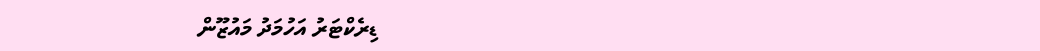ޑިރެކްޓަރު އަހުމަދު މައުޒޫން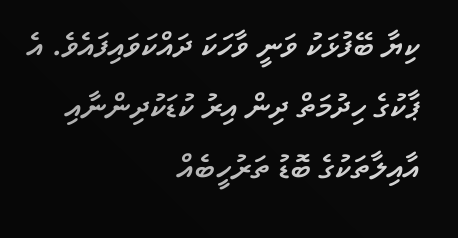ކިޔާ ބޭފުޅަކު ވަނީ ވާހަކަ ދައްކަވައިފައެވެ. އެ ޕާކުގެ ހިދުމަތް ދިން އިރު ކުޑަކުދިންނާއި އާއިލާތަކުގެ ބޮޑު ތަރުހީބެއް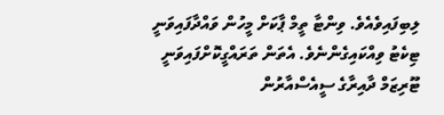ލިބިފައިވެއެވެ. ވިންޓާ ތީމް ޕާކަށް މީހުން ވައްދާފައިވަނީ ޓިކެޓު ވިއްކައިގެންނެވެ. އެތަން ތަރައްގީކޮށްފައިވަނީ ޓޫރިޒަމް ދާއިރާގެ ސީއެސްއާރުން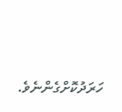ހަރަދުކޮށްގެންނެވެ.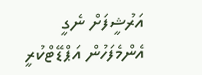އަރުޝީފަށް ނެގީ
އެންމެފަހުން އަޕްޑޭޓްކުރީ